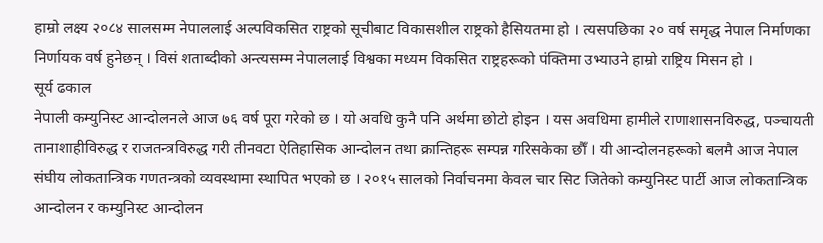हाम्रो लक्ष्य २०८४ सालसम्म नेपाललाई अल्पविकसित राष्ट्रको सूचीबाट विकासशील राष्ट्रको हैसियतमा हो । त्यसपछिका २० वर्ष समृद्ध नेपाल निर्माणका निर्णायक वर्ष हुनेछन् । विसं शताब्दीको अन्त्यसम्म नेपाललाई विश्वका मध्यम विकसित राष्ट्रहरूको पंक्तिमा उभ्याउने हाम्रो राष्ट्रिय मिसन हो ।
सूर्य ढकाल
नेपाली कम्युनिस्ट आन्दोलनले आज ७६ वर्ष पूरा गरेको छ । यो अवधि कुनै पनि अर्थमा छोटो होइन । यस अवधिमा हामीले राणाशासनविरुद्ध, पञ्चायती तानाशाहीविरुद्ध र राजतन्त्रविरुद्ध गरी तीनवटा ऐतिहासिक आन्दोलन तथा क्रान्तिहरू सम्पन्न गरिसकेका छौँ । यी आन्दोलनहरूको बलमै आज नेपाल संघीय लोकतान्त्रिक गणतन्त्रको व्यवस्थामा स्थापित भएको छ । २०१५ सालको निर्वाचनमा केवल चार सिट जितेको कम्युनिस्ट पार्टी आज लोकतान्त्रिक आन्दोलन र कम्युनिस्ट आन्दोलन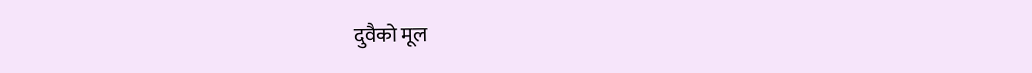दुवैको मूल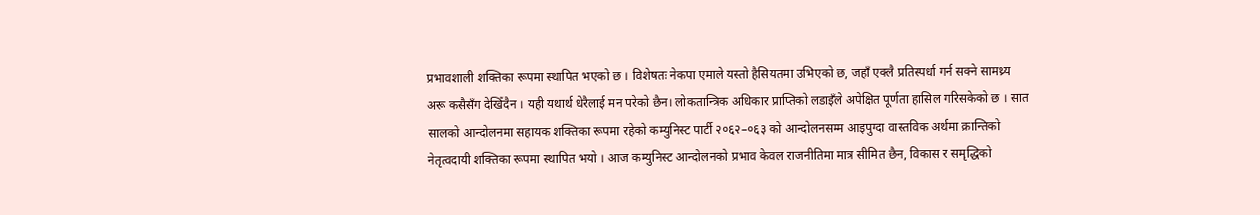प्रभावशाली शक्तिका रूपमा स्थापित भएको छ । विशेषतः नेकपा एमाले यस्तो हैसियतमा उभिएको छ, जहाँ एक्लै प्रतिस्पर्धा गर्न सक्ने सामथ्र्य अरू कसैसँग देखिँदैन । यही यथार्थ धेरैलाई मन परेको छैन। लोकतान्त्रिक अधिकार प्राप्तिको लडाइँले अपेक्षित पूर्णता हासिल गरिसकेको छ । सात सालको आन्दोलनमा सहायक शक्तिका रूपमा रहेको कम्युनिस्ट पार्टी २०६२–०६३ को आन्दोलनसम्म आइपुग्दा वास्तविक अर्थमा क्रान्तिको नेतृत्वदायी शक्तिका रूपमा स्थापित भयो । आज कम्युनिस्ट आन्दोलनको प्रभाव केवल राजनीतिमा मात्र सीमित छैन, विकास र समृद्धिको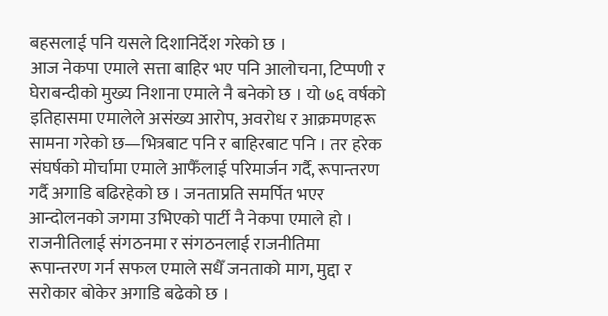बहसलाई पनि यसले दिशानिर्देश गरेको छ ।
आज नेकपा एमाले सत्ता बाहिर भए पनि आलोचना, टिप्पणी र घेराबन्दीको मुख्य निशाना एमाले नै बनेको छ । यो ७६ वर्षको इतिहासमा एमालेले असंख्य आरोप, अवरोध र आक्रमणहरू सामना गरेको छ—भित्रबाट पनि र बाहिरबाट पनि । तर हरेक संघर्षको मोर्चामा एमाले आफैँलाई परिमार्जन गर्दै, रूपान्तरण गर्दै अगाडि बढिरहेको छ । जनताप्रति समर्पित भएर आन्दोलनको जगमा उभिएको पार्टी नै नेकपा एमाले हो । राजनीतिलाई संगठनमा र संगठनलाई राजनीतिमा रूपान्तरण गर्न सफल एमाले सधैँ जनताको माग, मुद्दा र सरोकार बोकेर अगाडि बढेको छ ।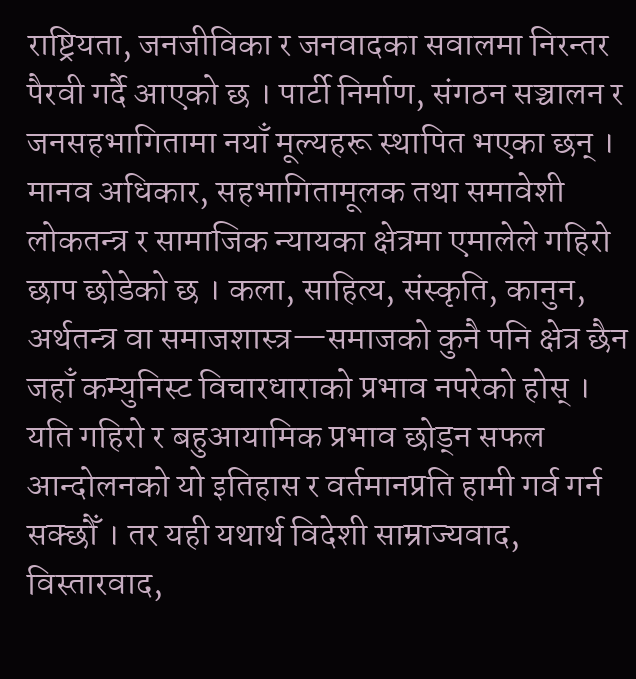राष्ट्रियता, जनजीविका र जनवादका सवालमा निरन्तर पैरवी गर्दै आएको छ । पार्टी निर्माण, संगठन सञ्चालन र जनसहभागितामा नयाँ मूल्यहरू स्थापित भएका छन् । मानव अधिकार, सहभागितामूलक तथा समावेशी लोकतन्त्र र सामाजिक न्यायका क्षेत्रमा एमालेले गहिरो छाप छोडेको छ । कला, साहित्य, संस्कृति, कानुन, अर्थतन्त्र वा समाजशास्त्र—समाजको कुनै पनि क्षेत्र छैन जहाँ कम्युनिस्ट विचारधाराको प्रभाव नपरेको होस् । यति गहिरो र बहुआयामिक प्रभाव छोड्न सफल आन्दोलनको यो इतिहास र वर्तमानप्रति हामी गर्व गर्न सक्छौँ । तर यही यथार्थ विदेशी साम्राज्यवाद, विस्तारवाद,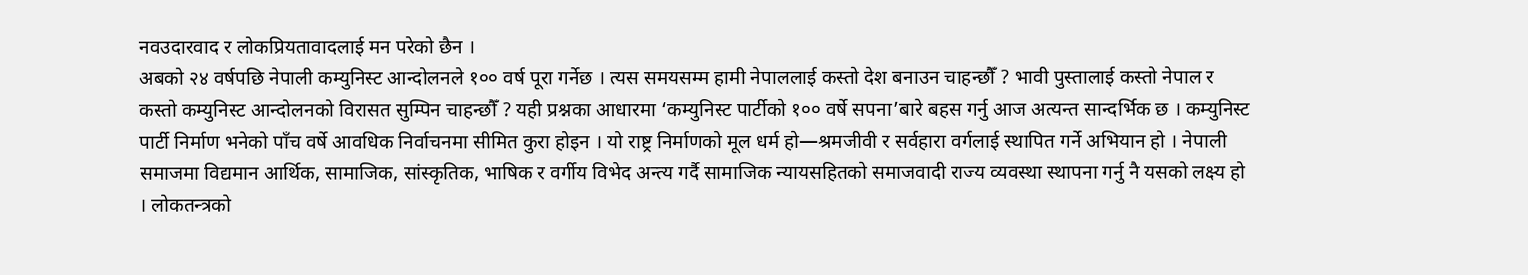नवउदारवाद र लोकप्रियतावादलाई मन परेको छैन ।
अबको २४ वर्षपछि नेपाली कम्युनिस्ट आन्दोलनले १०० वर्ष पूरा गर्नेछ । त्यस समयसम्म हामी नेपाललाई कस्तो देश बनाउन चाहन्छौँ ? भावी पुस्तालाई कस्तो नेपाल र कस्तो कम्युनिस्ट आन्दोलनको विरासत सुम्पिन चाहन्छौँ ? यही प्रश्नका आधारमा ‘कम्युनिस्ट पार्टीको १०० वर्षे सपना’बारे बहस गर्नु आज अत्यन्त सान्दर्भिक छ । कम्युनिस्ट पार्टी निर्माण भनेको पाँच वर्षे आवधिक निर्वाचनमा सीमित कुरा होइन । यो राष्ट्र निर्माणको मूल धर्म हो—श्रमजीवी र सर्वहारा वर्गलाई स्थापित गर्ने अभियान हो । नेपाली समाजमा विद्यमान आर्थिक, सामाजिक, सांस्कृतिक, भाषिक र वर्गीय विभेद अन्त्य गर्दै सामाजिक न्यायसहितको समाजवादी राज्य व्यवस्था स्थापना गर्नु नै यसको लक्ष्य हो । लोकतन्त्रको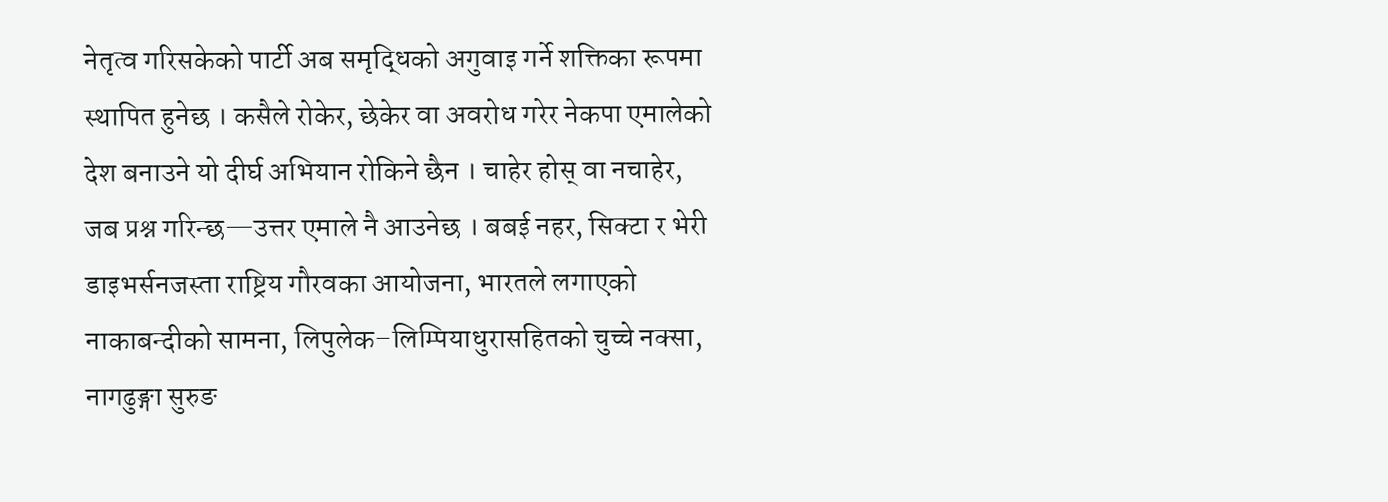नेतृत्व गरिसकेको पार्टी अब समृद्धिको अगुवाइ गर्ने शक्तिका रूपमा स्थापित हुनेछ । कसैले रोकेर, छेकेर वा अवरोध गरेर नेकपा एमालेको देश बनाउने यो दीर्घ अभियान रोकिने छैन । चाहेर होस् वा नचाहेर, जब प्रश्न गरिन्छ—उत्तर एमाले नै आउनेछ । बबई नहर, सिक्टा र भेरी डाइभर्सनजस्ता राष्ट्रिय गौरवका आयोजना, भारतले लगाएको नाकाबन्दीको सामना, लिपुलेक–लिम्पियाधुरासहितको चुच्चे नक्सा, नागढुङ्गा सुरुङ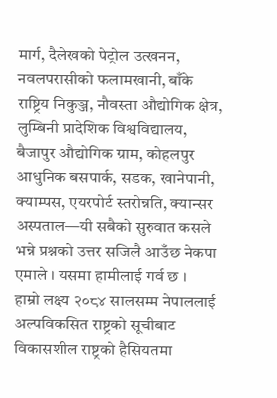मार्ग, दैलेखको पेट्रोल उत्खनन, नवलपरासीको फलामखानी, बाँके राष्ट्रिय निकुञ्ज, नौवस्ता औद्योगिक क्षेत्र, लुम्बिनी प्रादेशिक विश्वविद्यालय, बैजापुर औद्योगिक ग्राम, कोहलपुर आधुनिक बसपार्क, सडक, खानेपानी, क्याम्पस, एयरपोर्ट स्तरोन्नति, क्यान्सर अस्पताल—यी सबैको सुरुवात कसले भन्ने प्रश्नको उत्तर सजिलै आउँछ नेकपा एमाले । यसमा हामीलाई गर्व छ ।
हाम्रो लक्ष्य २०८४ सालसम्म नेपाललाई अल्पविकसित राष्ट्रको सूचीबाट विकासशील राष्ट्रको हैसियतमा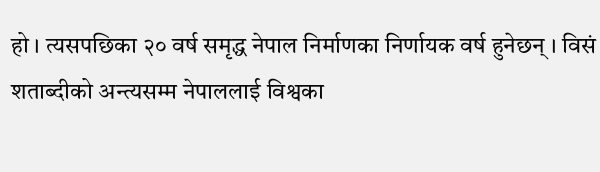हो । त्यसपछिका २० वर्ष समृद्ध नेपाल निर्माणका निर्णायक वर्ष हुनेछन् । विसं शताब्दीको अन्त्यसम्म नेपाललाई विश्वका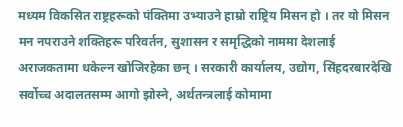मध्यम विकसित राष्ट्रहरूको पंक्तिमा उभ्याउने हाम्रो राष्ट्रिय मिसन हो । तर यो मिसन मन नपराउने शक्तिहरू परिवर्तन, सुशासन र समृद्धिको नाममा देशलाई अराजकतामा धकेल्न खोजिरहेका छन् । सरकारी कार्यालय, उद्योग, सिंहदरबारदेखि सर्वोच्च अदालतसम्म आगो झोस्ने, अर्थतन्त्रलाई कोमामा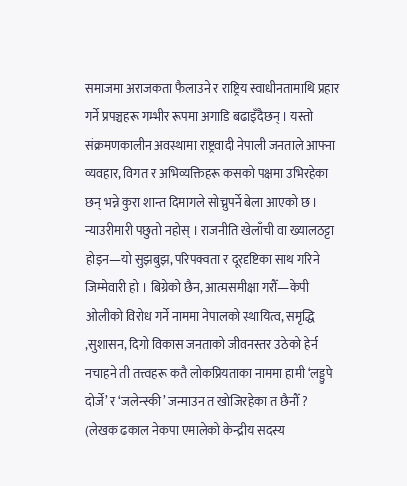समाजमा अराजकता फैलाउने र राष्ट्रिय स्वाधीनतामाथि प्रहार गर्ने प्रपञ्चहरू गम्भीर रूपमा अगाडि बढाइँदैछन् । यस्तो संक्रमणकालीन अवस्थामा राष्ट्रवादी नेपाली जनताले आफ्ना व्यवहार, विगत र अभिव्यक्तिहरू कसको पक्षमा उभिरहेका छन् भन्ने कुरा शान्त दिमागले सोच्नुपर्ने बेला आएको छ । न्याउरीमारी पछुतो नहोस् । राजनीति खेलाँची वा ख्यालठट्टा होइन—यो सुझबुझ, परिपक्वता र दूरदृष्टिका साथ गरिने जिम्मेवारी हो । बिग्रेको छैन, आत्मसमीक्षा गरौँ—केपी ओलीको विरोध गर्ने नाममा नेपालको स्थायित्व, समृद्धि ,सुशासन, दिगो विकास जनताको जीवनस्तर उठेको हेर्न नचाहने ती तत्त्वहरू कतै लोकप्रियताका नाममा हामी ‘लड्डुपे दोर्जे’ र ‘जलेन्स्की’ जन्माउन त खोजिरहेका त छैनौँ ?
(लेखक ढकाल नेकपा एमालेको केन्द्रीय सदस्य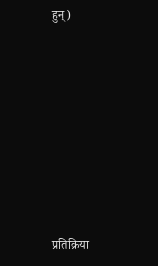हुन्)









प्रतिक्रिया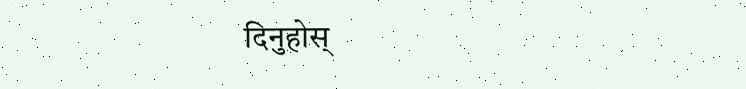दिनुहोस्